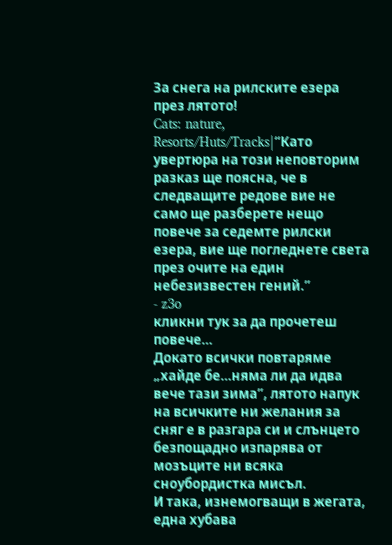За снега на рилските езера през лятото!
Cats: nature, Resorts/Huts/Tracks|“Като увертюра на този неповторим разказ ще поясна, че в следващите редове вие не само ще разберете нещо повече за седемте рилски езера, вие ще погледнете света през очите на един небезизвестен гений.”
- z3o
кликни тук за да прочетеш повече…
Докато всички повтаряме „хайде бе…няма ли да идва вече тази зима”, лятото напук на всичките ни желания за сняг е в разгара си и слънцето безпощадно изпарява от мозъците ни всяка сноубордистка мисъл.
И така, изнемогващи в жегата, една хубава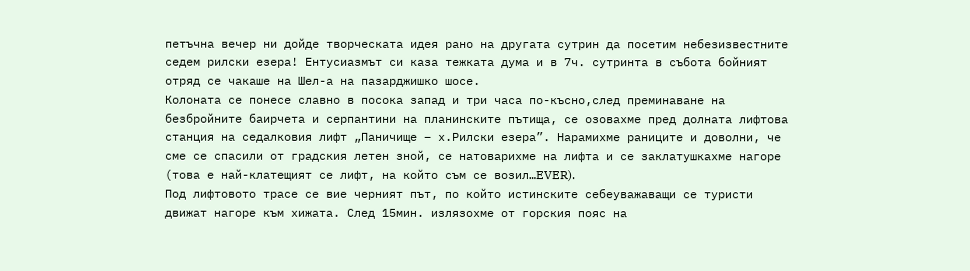петъчна вечер ни дойде творческата идея рано на другата сутрин да посетим небезизвестните седем рилски езера! Ентусиазмът си каза тежката дума и в 7ч. сутринта в събота бойният отряд се чакаше на Шел-а на пазарджишко шосе.
Колоната се понесе славно в посока запад и три часа по-късно,след преминаване на безбройните баирчета и серпантини на планинските пътища, се озовахме пред долната лифтова станция на седалковия лифт „Паничище – х.Рилски езера”. Нарамихме раниците и доволни, че сме се спасили от градския летен зной, се натоварихме на лифта и се заклатушкахме нагоре (това е най-клатещият се лифт, на който съм се возил…EVER).
Под лифтовото трасе се вие черният път, по който истинските себеуважаващи се туристи движат нагоре към хижата. След 15мин. излязохме от горския пояс на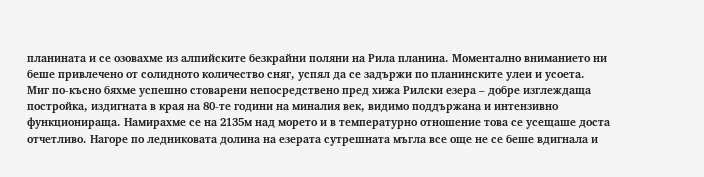планината и се озовахме из алпийските безкрайни поляни на Рила планина. Моментално вниманието ни беше привлечено от солидното количество сняг, успял да се задържи по планинските улеи и усоета.
Миг по-късно бяхме успешно стоварени непосредствено пред хижа Рилски езера – добре изглеждаща постройка, издигната в края на 80-те години на миналия век, видимо поддържана и интензивно функционираща. Намирахме се на 2135м над морето и в температурно отношение това се усещаше доста отчетливо. Нагоре по ледниковата долина на езерата сутрешната мъгла все още не се беше вдигнала и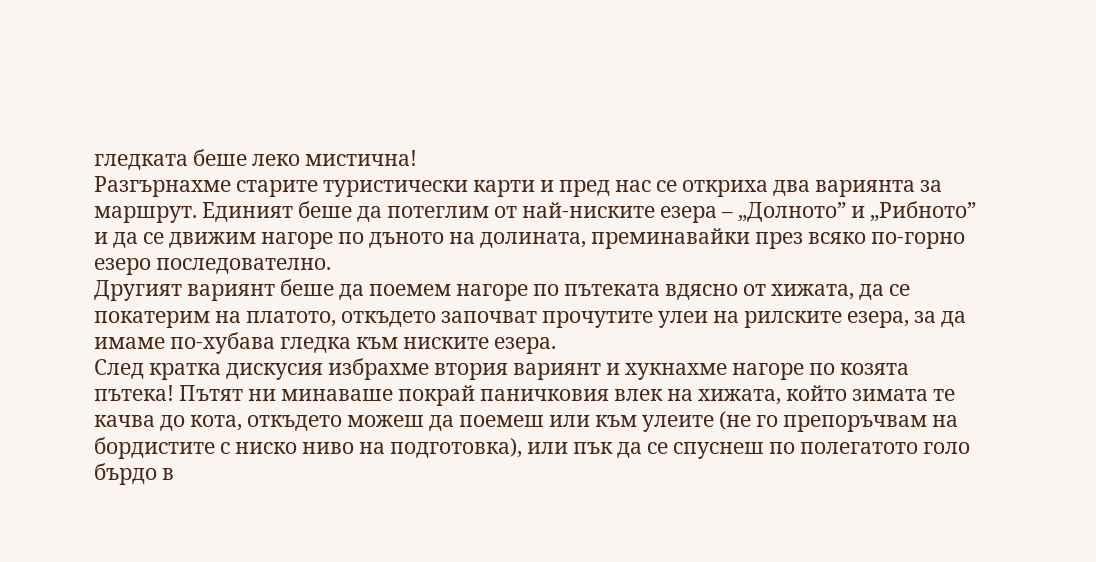гледката беше леко мистична!
Разгърнахме старите туристически карти и пред нас се откриха два вариянта за маршрут. Единият беше да потеглим от най-ниските езера – „Долното” и „Рибното” и да се движим нагоре по дъното на долината, преминавайки през всяко по-горно езеро последователно.
Другият вариянт беше да поемем нагоре по пътеката вдясно от хижата, да се покатерим на платото, откъдето започват прочутите улеи на рилските езера, за да имаме по-хубава гледка към ниските езера.
След кратка дискусия избрахме втория вариянт и хукнахме нагоре по козята пътека! Пътят ни минаваше покрай паничковия влек на хижата, който зимата те качва до кота, откъдето можеш да поемеш или към улеите (не го препоръчвам на бордистите с ниско ниво на подготовка), или пък да се спуснеш по полегатото голо бърдо в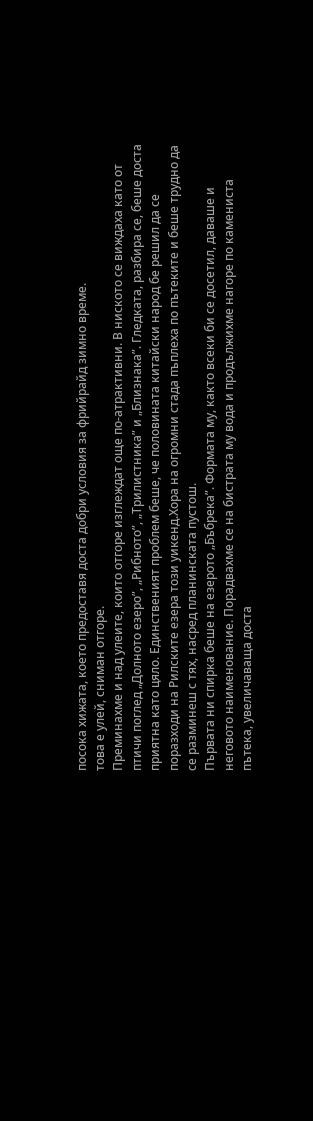посока хижата, което предоставя доста добри условия за фрийрайд зимно време.
това е улей, сниман отгоре.
Преминахме и над улеите, които отгоре изглеждат още по-атрактивни. В ниското се виждаха като от птичи поглед „Долното езеро”, „Рибното”, „Трилистника” и „Близнака”. Гледката, разбира се, беше доста приятна като цяло. Единственият проблем беше, че половината китайски народ бе решил да се поразходи на Рилските езера този уикенд.Хора на огромни стада пъплеха по пътеките и беше трудно да се разминеш с тях, насред планинската пустош.
Първата ни спирка беше на езерото „Бъбрека”. Формата му, както всеки би се досетил, даваше и неговото наименование. Порадвахме се на бистрата му вода и продължихме нагоре по камениста пътека, увеличаваща доста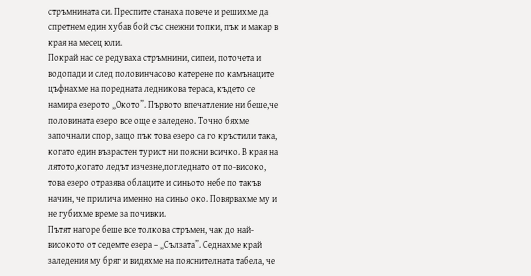стръмнината си. Преспите станаха повече и решихме да спретнем един хубав бой със снежни топки, пък и макар в края на месец юли.
Покрай нас се редуваха стръмнини, сипеи, поточета и водопади и след половинчасово катерене по камънаците цъфнахме на поредната ледникова тераса, където се намира езерото „Окото”. Първото впечатление ни беше,че половината езеро все още е заледено. Точно бяхме започнали спор, защо пък това езеро са го кръстили така, когато един възрастен турист ни поясни всичко. В края на лятото,когато ледът изчезне,погледнато от по-високо, това езеро отразява облаците и синьото небе по такъв начин, че прилича именно на синьо око. Повярвахме му и не губихме време за почивки.
Пътят нагоре беше все толкова стръмен, чак до най-високото от седемте езера – „Сълзата”. Седнахме край заледения му бряг и видяхме на пояснителната табела, че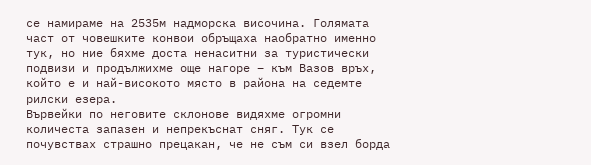се намираме на 2535м надморска височина. Голямата част от човешките конвои обръщаха наобратно именно тук, но ние бяхме доста ненаситни за туристически подвизи и продължихме още нагоре – към Вазов връх, който е и най-високото място в района на седемте рилски езера.
Вървейки по неговите склонове видяхме огромни количеста запазен и непрекъснат сняг. Тук се почувствах страшно прецакан, че не съм си взел борда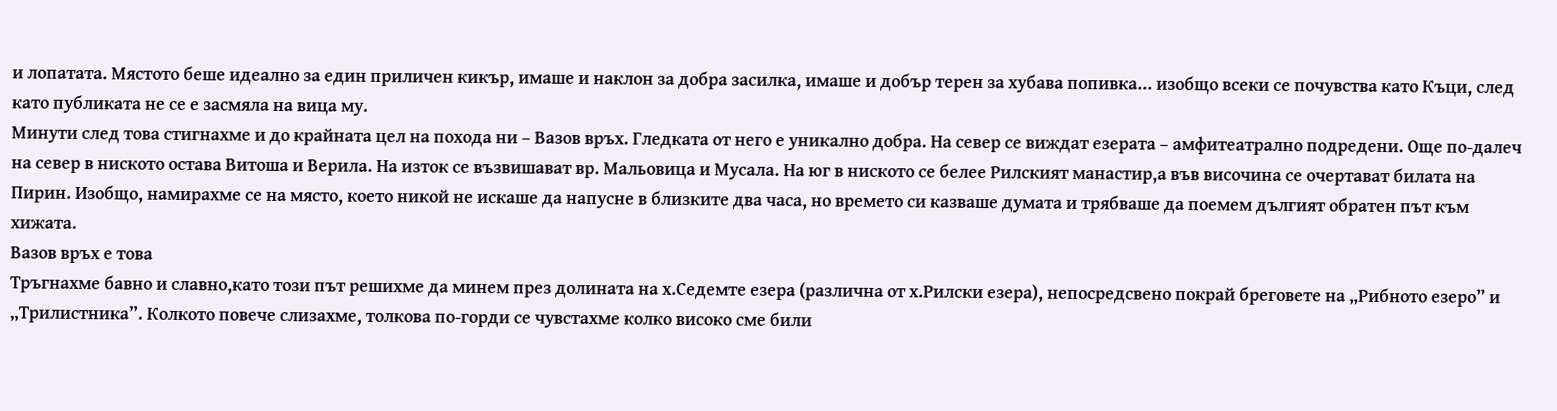и лопатата. Мястото беше идеално за един приличен кикър, имаше и наклон за добра засилка, имаше и добър терен за хубава попивка… изобщо всеки се почувства като Къци, след като публиката не се е засмяла на вица му.
Минути след това стигнахме и до крайната цел на похода ни – Вазов връх. Гледката от него е уникално добра. На север се виждат езерата – амфитеатрално подредени. Още по-далеч на север в ниското остава Витоша и Верила. На изток се възвишават вр. Мальовица и Мусала. На юг в ниското се белее Рилският манастир,а във височина се очертават билата на Пирин. Изобщо, намирахме се на място, което никой не искаше да напусне в близките два часа, но времето си казваше думата и трябваше да поемем дългият обратен път към хижата.
Вазов връх е това
Тръгнахме бавно и славно,като този път решихме да минем през долината на х.Седемте езера (различна от х.Рилски езера), непосредсвено покрай бреговете на „Рибното езеро” и „Трилистника”. Колкото повече слизахме, толкова по-горди се чувстахме колко високо сме били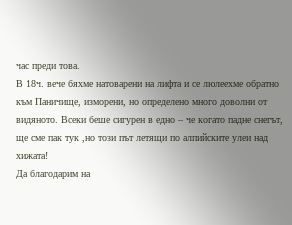час преди това.
В 18ч. вече бяхме натоварени на лифта и се люлеехме обратно към Паничище, изморени, но определено много доволни от видяното. Всеки беше сигурен в едно – че когато падне снегът, ще сме пак тук ,но този път летящи по алпийските улеи над хижата!
Да благодарим на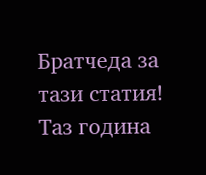Братчеда за тази статия! Таз година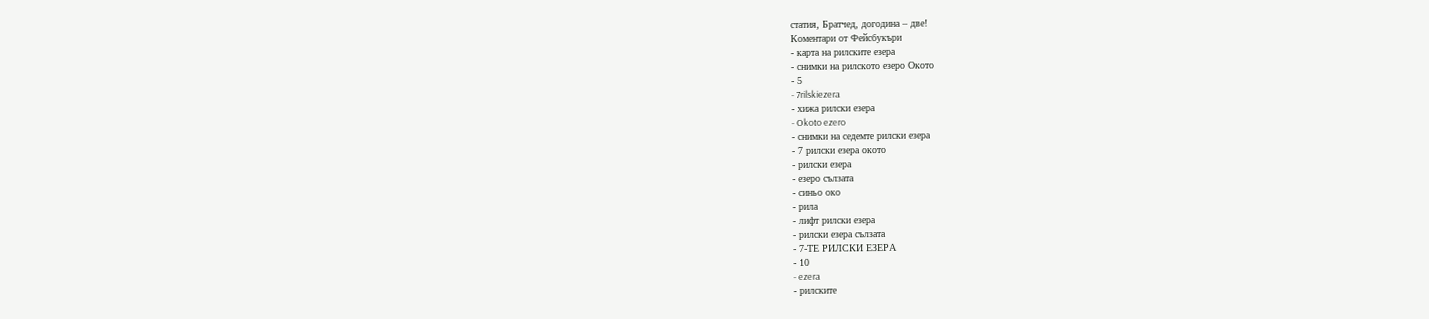статия, Братчед, догодина – две!
Коментари от Фейсбукъри
- карта на рилските езера
- снимки на рилското езеро Окото
- 5
- 7rilskiezera
- хижа рилски езера
- Okoto ezero
- снимки на седемте рилски езера
- 7 рилски езера окото
- рилски езера
- езеро сълзата
- синьо око
- рила
- лифт рилски езера
- рилски езера сълзата
- 7-ТЕ РИЛСКИ ЕЗЕРА
- 10
- ezera
- рилските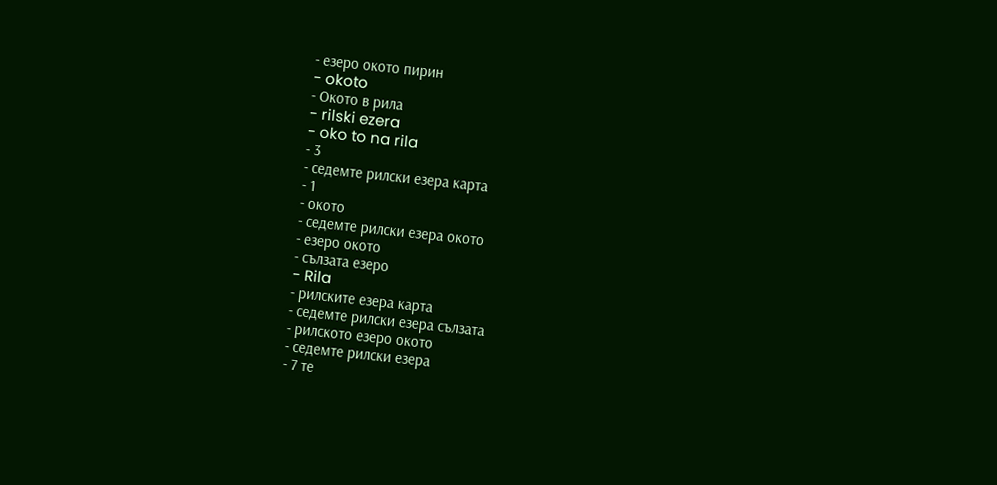- езеро окото пирин
- okoto
- Окото в рила
- rilski ezera
- oko to na rila
- 3
- седемте рилски езера карта
- 1
- окото
- седемте рилски езера окото
- езеро окото
- сълзата езеро
- Rila
- рилските езера карта
- седемте рилски езера сълзата
- рилското езеро окото
- седемте рилски езера
- 7 те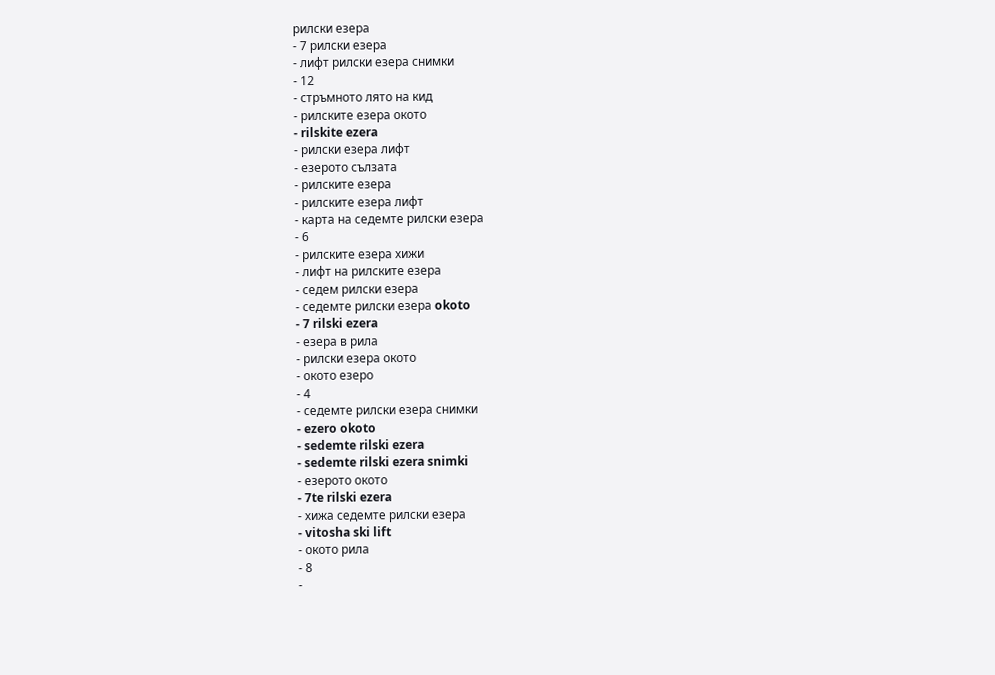рилски езера
- 7 рилски езера
- лифт рилски езера снимки
- 12
- стръмното лято на кид
- рилските езера окото
- rilskite ezera
- рилски езера лифт
- езерото сълзата
- рилските езера
- рилските езера лифт
- карта на седемте рилски езера
- 6
- рилските езера хижи
- лифт на рилските езера
- седем рилски езера
- седемте рилски езера okoto
- 7 rilski ezera
- езера в рила
- рилски езера окото
- окото езеро
- 4
- седемте рилски езера снимки
- ezero okoto
- sedemte rilski ezera
- sedemte rilski ezera snimki
- езерото окото
- 7te rilski ezera
- хижа седемте рилски езера
- vitosha ski lift
- окото рила
- 8
-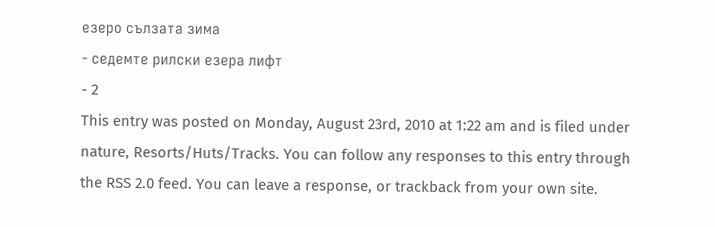езеро сълзата зима
- седемте рилски езера лифт
- 2
This entry was posted on Monday, August 23rd, 2010 at 1:22 am and is filed under nature, Resorts/Huts/Tracks. You can follow any responses to this entry through the RSS 2.0 feed. You can leave a response, or trackback from your own site.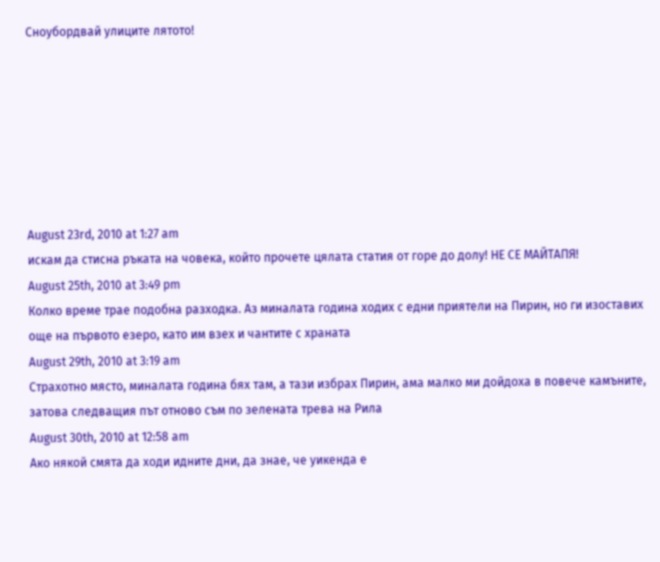Сноубордвай улиците лятото!







August 23rd, 2010 at 1:27 am
искам да стисна ръката на човека, който прочете цялата статия от горе до долу! НЕ СЕ МАЙТАПЯ!
August 25th, 2010 at 3:49 pm
Колко време трае подобна разходка. Аз миналата година ходих с едни приятели на Пирин, но ги изоставих още на първото езеро, като им взех и чантите с храната
August 29th, 2010 at 3:19 am
Страхотно място, миналата година бях там, а тази избрах Пирин, ама малко ми дойдоха в повече камъните, затова следващия път отново съм по зелената трева на Рила
August 30th, 2010 at 12:58 am
Ако някой смята да ходи идните дни, да знае, че уикенда е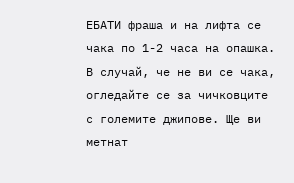ЕБАТИ фраша и на лифта се чака по 1-2 часа на опашка.
В случай, че не ви се чака, огледайте се за чичковците с големите джипове. Ще ви метнат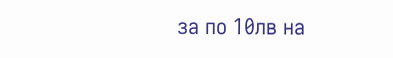за по 10лв на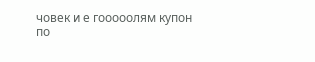човек и е гооооолям купон по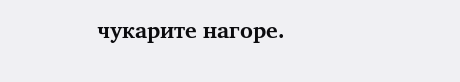чукарите нагоре.